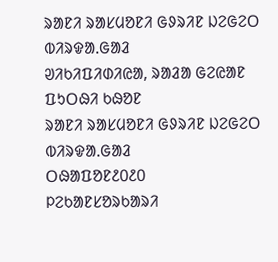ᱨᱟᱱᱤ ᱨᱟᱥᱢᱚᱱᱤ ᱜᱽᱨᱤᱱ ᱡᱮᱜᱮᱛ ᱵᱤᱨᱫᱟᱹᱜᱟᱲ
ᱣᱤᱠᱤᱯᱤᱰᱤᱭᱟ, ᱨᱟᱲᱟ ᱜᱮᱭᱟᱱ ᱯᱩᱛᱷᱤ ᱠᱷᱚᱱ
ᱨᱟᱱᱤ ᱨᱟᱥᱢᱚᱱᱤ ᱜᱽᱨᱤᱱ ᱡᱮᱜᱮᱛ ᱵᱤᱨᱫᱟᱹᱜᱟᱲ
ᱛᱷᱟᱯᱚᱱ᱒᱐᱒᱐
ᱞᱮᱠᱟᱱᱥᱚᱨᱠᱟᱨᱤ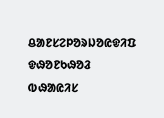ᱪᱟᱱᱥᱮᱞᱚᱨᱡᱚᱭᱫᱤᱯ ᱫᱷᱚᱱᱠᱷᱚᱲ
ᱵᱷᱟᱭᱤᱥ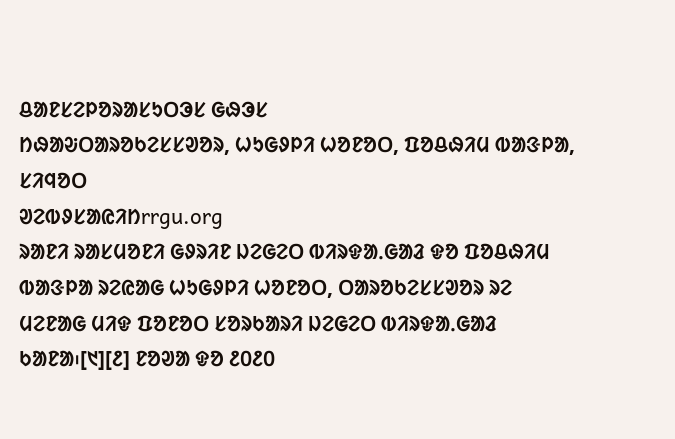ᱪᱟᱱᱥᱮᱞᱚᱨᱟᱥᱩᱛᱳᱥ ᱜᱷᱳᱥ
ᱴᱷᱟᱶᱛᱟᱨᱚᱠᱮᱥᱥᱣᱚᱨ, ᱦᱩᱜᱽᱞᱤ ᱦᱚᱱᱚᱛ, ᱯᱚᱪᱷᱤᱢ ᱵᱟᱝᱞᱟ, ᱥᱤᱧᱚᱛ
ᱣᱮᱵᱽᱥᱟᱭᱤᱴrrgu.org
ᱨᱟᱱᱤ ᱨᱟᱥᱢᱚᱱᱤ ᱜᱽᱨᱤᱱ ᱡᱮᱜᱮᱛ ᱵᱤᱨᱫᱟᱹᱜᱟᱲ ᱫᱚ ᱯᱚᱪᱷᱤᱢ ᱵᱟᱝᱞᱟ ᱨᱮᱭᱟᱜ ᱦᱩᱜᱽᱞᱤ ᱦᱚᱱᱚᱛ, ᱛᱟᱨᱚᱠᱮᱥᱥᱣᱚᱨ ᱨᱮ ᱢᱮᱱᱟᱜ ᱢᱤᱫ ᱯᱚᱱᱚᱛ ᱥᱚᱨᱠᱟᱨᱤ ᱡᱮᱜᱮᱛ ᱵᱤᱨᱫᱟᱹᱜᱟᱲ ᱠᱟᱱᱟ᱾[᱑][᱒] ᱱᱚᱣᱟ ᱫᱚ ᱒᱐᱒᱐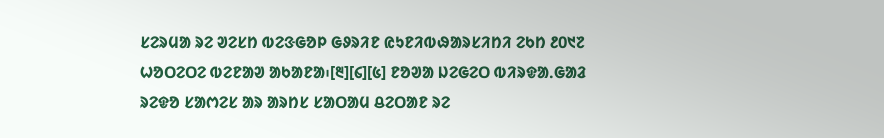ᱥᱮᱨᱢᱟ ᱨᱮ ᱣᱮᱥᱴ ᱵᱮᱝᱜᱚᱞ ᱜᱽᱨᱤᱱ ᱭᱩᱱᱤᱵᱷᱟᱨᱥᱤᱴᱤ ᱮᱠᱴ ᱒᱐᱑᱗ ᱦᱚᱛᱮᱛᱮ ᱵᱮᱱᱟᱣ ᱟᱠᱟᱱᱟ᱾[᱓][᱔][᱕] ᱱᱚᱣᱟ ᱡᱮᱜᱮᱛ ᱵᱤᱨᱫᱟᱹᱜᱟᱲ ᱨᱮᱫᱚ ᱥᱟᱬᱮᱥ ᱟᱨ ᱟᱨᱴᱥ ᱥᱟᱛᱟᱢ ᱪᱮᱛᱟᱱ ᱨᱮ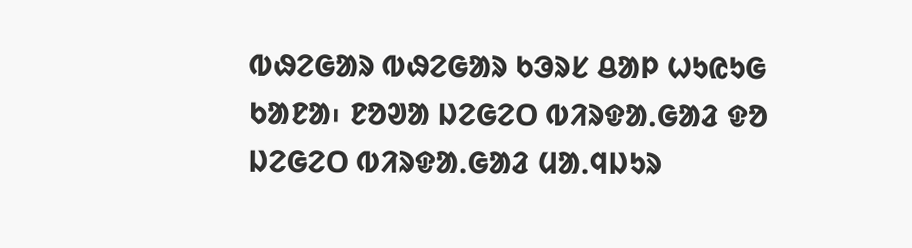ᱵᱷᱮᱜᱟᱨ ᱵᱷᱮᱜᱟᱨ ᱠᱳᱨᱥ ᱪᱟᱞ ᱦᱩᱭᱩᱜ ᱠᱟᱱᱟ᱾ ᱱᱚᱣᱟ ᱡᱮᱜᱮᱛ ᱵᱤᱨᱫᱟᱹᱜᱟᱲ ᱫᱚ ᱡᱮᱜᱮᱛ ᱵᱤᱨᱫᱟᱹᱜᱟᱲ ᱢᱟᱹᱧᱡᱩᱨ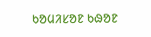ᱠᱚᱢᱤᱥᱚᱱ ᱠᱷᱚᱱ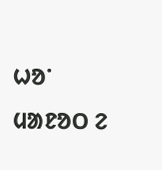ᱦᱚᱸ ᱢᱟᱱᱚᱛ ᱮ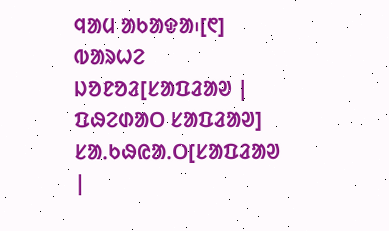ᱧᱟᱢ ᱟᱠᱟᱫᱟ᱾[᱖]
ᱵᱟᱨᱦᱮ ᱡᱚᱱᱚᱲ[ᱥᱟᱯᱲᱟᱣ | ᱯᱷᱮᱰᱟᱛ ᱥᱟᱯᱲᱟᱣ]
ᱥᱟᱹᱠᱷᱭᱟᱹᱛ[ᱥᱟᱯᱲᱟᱣ |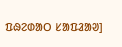ᱯᱷᱮᱰᱟᱛ ᱥᱟᱯᱲᱟᱣ]